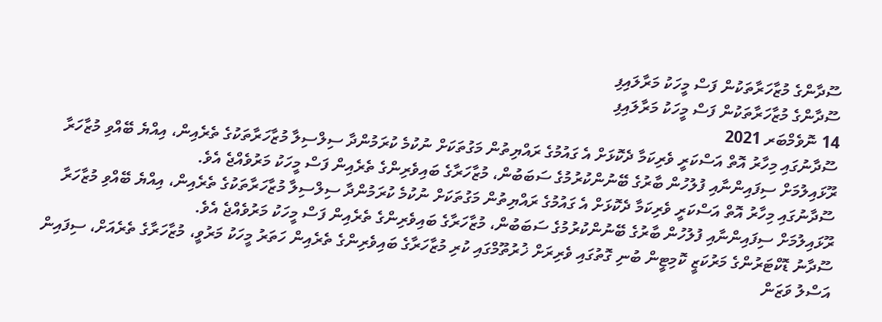ސޫދާންގެ މުޒާހަރާތަކުން ފަސް މީހަކު މަރާލައިފި
ސޫދާންގެ މުޒާހަރާތަކުން ފަސް މީހަކު މަރާލައިފި
14 ނޮވެމްބަރ 2021
ސޫދާނުގައި މިހާރު އޮތް އަސްކަރީ ވެރިކަމާ ދެކޮޅަށް އެ ގައުމުގެ ރައްޔިތުން މަގުތަކަށް ނުކުމެ ކުރަމުންދާ ސިލްސިލާ މުޒާހަރާތަކުގެ ތެރެއިން، އިއްޔެ ބޭއްވި މުޒާހަރާ ރޫޅައިލުމަށް ސިފައިންނާއި ފުލުހުން ބާރުގެ ބޭނުންކުރުމުގެ ސަބަބުން، މުޒާހަރާގެ ބައިވެރިންގެ ތެރެއިން ފަސް މީހަކު މަރުވެއްޖެ އެވެ.
ސޫދާނުގައި މިހާރު އޮތް އަސްކަރީ ވެރިކަމާ ދެކޮޅަށް އެ ގައުމުގެ ރައްޔިތުން މަގުތަކަށް ނުކުމެ ކުރަމުންދާ ސިލްސިލާ މުޒާހަރާތަކުގެ ތެރެއިން، އިއްޔެ ބޭއްވި މުޒާހަރާ ރޫޅައިލުމަށް ސިފައިންނާއި ފުލުހުން ބާރުގެ ބޭނުންކުރުމުގެ ސަބަބުން، މުޒާހަރާގެ ބައިވެރިންގެ ތެރެއިން ފަސް މީހަކު މަރުވެއްޖެ އެވެ.
ސޫދާނު ޑޮކްޓަރުންގެ މަރުކަޒީ ކޮމިޓީން ބުނި ގޮތުގައި ވެރިރަށް ޚުރުތޫމްގައި ކުރި މުޒާހަރާގެ ބައިވެރިންގެ ތެރެއިން ހަތަރު މީހަކު މަރުވީ، މުޒާހަރާގެ ތެރެއަށް، ސިފައިން އަސްލު ވަޒަން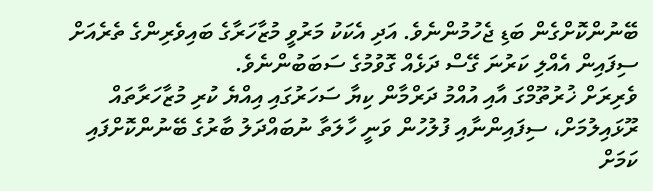ބޭނުންކޮށްގެން ބަޑި ޖެހުމުންނެވެ. އަދި އެކަކު މަރުވީ މުޒާހަރާގެ ބައިވެރިންގެ ތެރެއަށް ސިފައިން އެއްލި ކަރުނަ ގޭސް ދަޅެއް ގޮވުމުގެ ސަބަބުންނެވެ.
ވެރިރަށް ޚުރުތޫމްގަ އާއި އުއްމު ދަރްމާން ކިޔާ ސަހަރުގައި އިއްޔެ ކުރި މުޒާހަރާތައް ރޫޅައިލުމަށް، ސިފައިންނާއި ފުލުހުން ވަނީ ހާލަތާ ނުބައްދަލު ބާރުގެ ބޭނުންކޮށްފައި ކަމަށް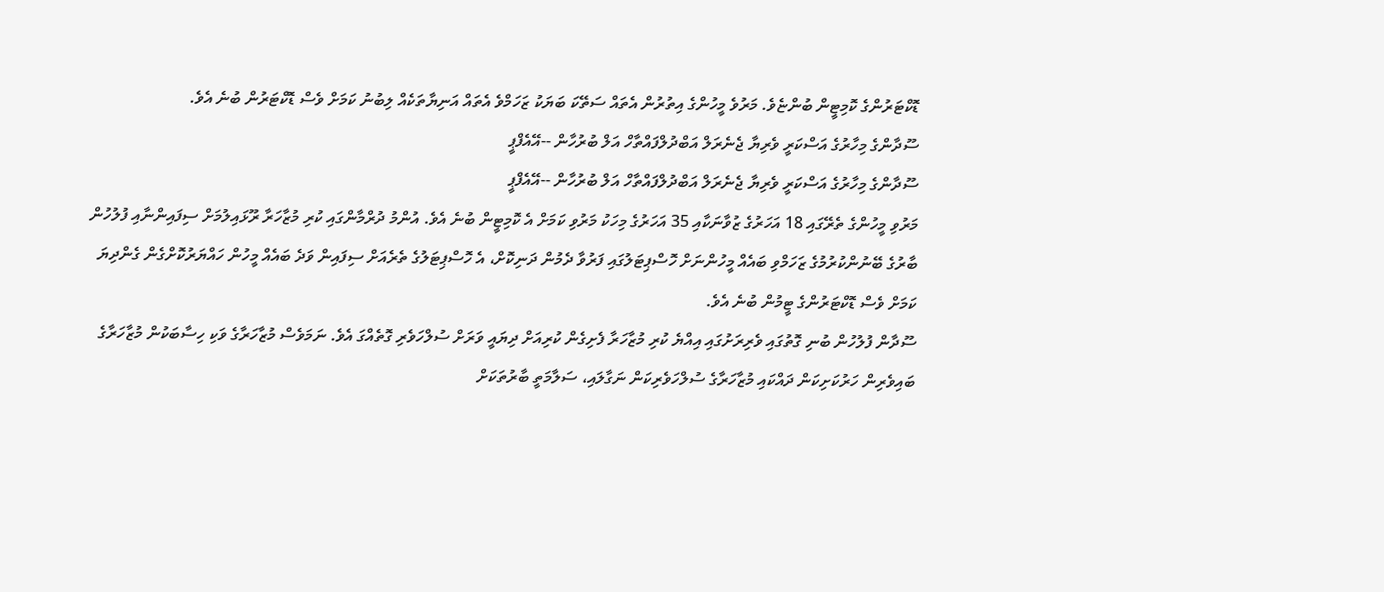ޑޮކްޓަރުންގެ ކޮމިޓީން ބުންޏެވެ. މަރުވެ މީހުންގެ އިތުރުން އެތައް ސަތޭކަ ބަޔަކު ޒަހަމްވެ އެތައް އަނިޔާތަކެއް ލިބުނު ކަމަށް ވެސް ޑޮކްޓަރުން ބުނެ އެވެ.
ސޫދާންގެ މިހާރުގެ އަސްކަރީ ވެރިޔާ ޖެނެރަލް އަބްދުލްފައްތާހް އަލް ބުރުހާން --އޭއެފްޕީ
ސޫދާންގެ މިހާރުގެ އަސްކަރީ ވެރިޔާ ޖެނެރަލް އަބްދުލްފައްތާހް އަލް ބުރުހާން --އޭއެފްޕީ
މަރުވި މީހުންގެ ތެރޭގައި 18 އަހަރުގެ ޒުވާނަކާއި 35 އަހަރުގެ މިހަކު މަރުވި ކަމަށް އެ ކޮމިޓީން ބުނެ އެވެ. އުންމު ދުރްމާންގައި ކުރި މުޒާހަރާ ރޫޅައިލުމަށް ސިފައިންނާއި ފުލުހުން ބާރުގެ ބޭނުންކުރުމުގެ ޒަހަމްވި ބައެއް މީހުންނަށް ހޮސްޕިޓަލުގައި ފަރުވާ ދެމުން ދަނިކޮށް، އެ ހޮސްޕިޓަލުގެ ތެރެއަށް ސިފައިން ވަދެ ބައެއް މީހުން ހައްޔަރުކޮށްގެން ގެންދިޔަ ކަމަށް ވެސް ޑޮކްޓަރުންގެ ޓީމުން ބުނެ އެވެ.
ސޫދާން ފުލުހުން ބުނި ގޮތުގައި ވެރިރަށުގައި އިއްޔެ ކުރި މުޒާހަރާ ފެށިގެން ކުރިއަށް ދިޔައީ ވަރަށް ސުލްހަވެރި ގޮތެއްގަ އެވެ. ނަމަވެސް މުޒާހަރާގެ ވަކި ހިސާބަކުން މުޒާހަރާގެ ބައިވެރިން ހަރުކަށިކަން ދައްކައި މުޒާހަރާގެ ސުލްހަވެރިކަން ނަގާލައި، ސަލާމަތީ ބާރުތަކަށް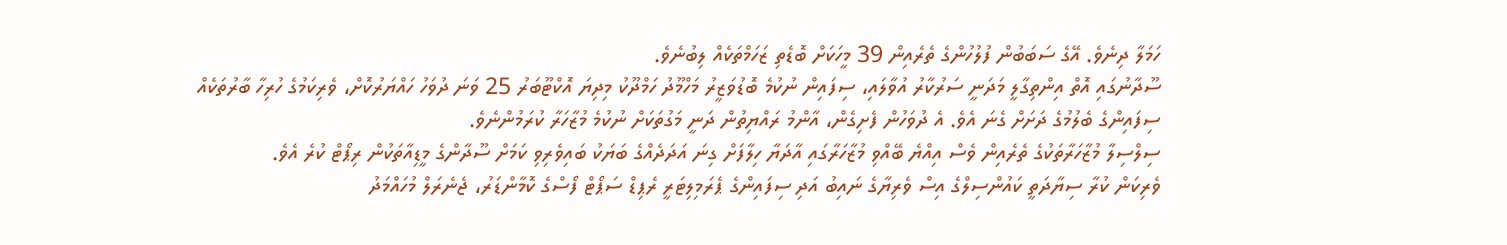ހަމަލާ ދިނެވެ. އޭގެ ސަބަބުން ފުލުހުންގެ ތެރެއިން 39 މީހަކަށް ބޮޑެތި ޒަހަމްތަކެއް ލިބުނެވެ.
ސޫދާނުގައި އޮތް އިންތިގާލީ މަދަނީ ސަރުކާރު އުވާލައި، ސިފައިން ނުކުމެ ބޮޑުވަޒީރު މަހްމޫދު ހަމްދޫކު މިދިޔަ އޮކްޓޫބަރު 25 ވަނަ ދުވަހު ހައްޔަރުކޮށް، ވެރިކަމުގެ ހުރިހާ ބާރުތަކެއް ސިފައިންގެ ބެލުމުގެ ދަށަށް ގެނަ އެވެ. އެ ދުވަހުން ފެށިގެން، އާންމު ރައްޔިތުން ދަނީ މަގުތަކަށް ނުކުމެ މުޒާހަރާ ކުރަމުންނެވެ.
ސިލްސިލާ މުޒާހަރާތަކުގެ ތެރެއިން ވެސް އިއްޔެ ބޭއްވި މުޒާހަރާގައި އާދަޔާ ހިލާފަށް ގިނަ އަދަދެއްގެ ބަޔަކު ބައިވެރިވި ކަމަށް ސޫދާންގެ މީޑިއާތަކުން ރިޕޯޓް ކުރެ އެވެ.
ވެރިކަން ކުރާ ސިޔާދަތީ ކައުންސިލްގެ އިސް ވެރިޔާގެ ނައިބު އަދި ސިފައިންގެ ޕެރަމިލިޓަރީ ރެޕިޑް ސަޕޯޓް ފޯސްގެ ކޮމާންޑަރު، ޖެނެރަލް މުހައްމަދު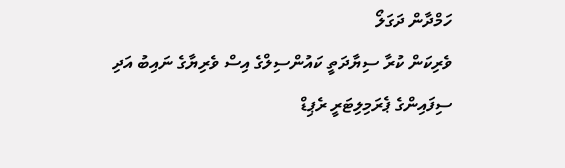ހަމްދާން ދަގަލޯ
ވެރިކަން ކުރާ ސިޔާދަތީ ކައުންސިލްގެ އިސް ވެރިޔާގެ ނައިބު އަދި ސިފައިންގެ ޕެރަމިލިޓަރީ ރެޕިޑް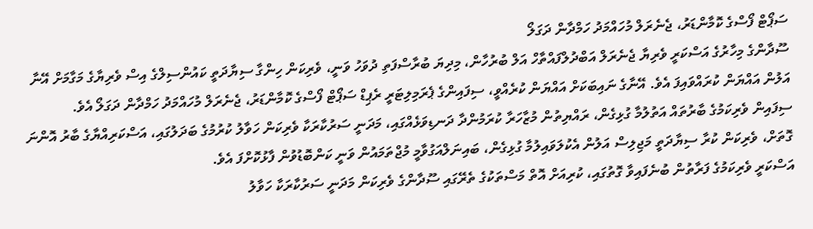ސަޕޯޓް ފޯސްގެ ކޮމާންޑަރު، ޖެނެރަލް މުހައްމަދު ހަމްދާން ދަގަލޯ
ސޫދާންގެ މިހާރުގެ އަސްކަރީ ވެރިޔާ ޖެނެރަލް އަބްދުލްފައްތާހް އަލް ބުރުހާން، މިދިޔަ ބުރާސްފަތި ދުވަހު ވަނީ، ވެރިކަން ހިންގާ ސިޔާދަތީ ކައުންސިލްގެ އިސް ވެރިޔާގެ މަގާމަށް އޭނާ އަލުން އައްޔަން ކުރައްވައިފަ އެވެ. އޭނާގެ ނައިބަކަށް އައްޔަން ކުރެއްވީ، ސިފައިންގެ ޕެރަމިލިޓަރީ ރެޕިޑް ސަޕޯޓް ފޯސްގެ ކޮމާންޑަރު، ޖެނެރަލް މުހައްމަދު ހަމްދާން ދަގަލޯ އެވެ.
ސިފައިން ވެރިކަމުގެ ބާރުތައް އަތުލުމާ ގުޅިގެން، ރައްޔިތުން މުޒާހަރާ ކުރަމުންދާ ދަނޑިވަޅެއްގައި، މަދަނީ ސަރުކާރަކާ ވެރިކަން ހަވާލު ކުރުމުގެ ބަދަލުގައި، އަސްކަރިއްޔާގެ ބާރު އޮންނަ ގޮތަށް، ވެރިކަން ކުރާ ސިޔާދަތީ މަޖިލިސް އަލުން އެކުލަވައިލުމާ ގުޅިގެން، ބައިނަލްއަގުވާމީ މުޖްތަމައުން ވަނީ ކަންބޮޑުވުން ފާޅުކޮށްފަ އެވެ.
އަސްކަރީ ވެރިކަމުގެ ފަރާތުން ބުނެފައިވާ ގޮތުގައި، ކުރިއަށް އޮތް މަސްތަކުގެ ތެރޭގައި ސޫދާންގެ ވެރިކަން މަދަނީ ސަރުކާރަކާ ހަވާލު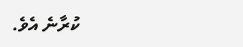ކުރާނެ އެވެ.